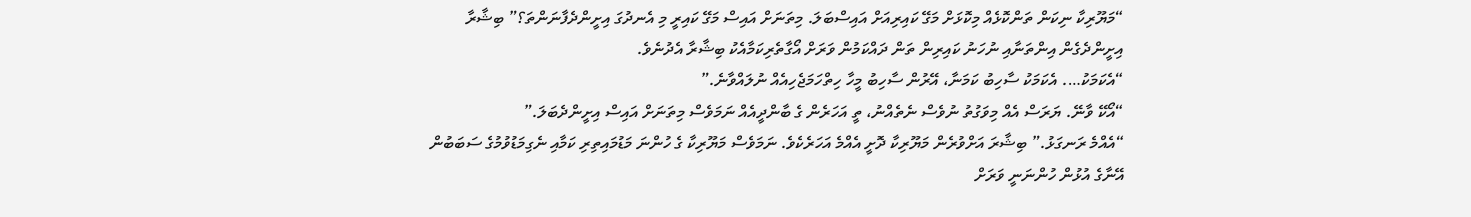“މަޔޫރިކާ ނިކަން ތަންކޮޅެއް މިކޮޅަށް މަގޭ ކައިރިއަށް އައިސްބަލަ. މިތަނަށް އައިސް މަގޭ ކައިރީ މި އެނދުގަ އިށީންދެފާނަންތަ؟” ބިޝާރާ އިށީންދެގެން އިންތަނާއި ނުހަނު ކައިރިން ތަން ދައްކަމުން ވަރަށް އޯގާތެރިކަމާއެކު ބިޝާރާ އެދުނެވެ.
“އެކަމަކު…. އެކަމަކު ސާހިބު ކަމަނާ، އޭރުން ސާހިބު މީހާ ހިތްހަމަޖެހިއެއް ނުލައްވާނެ.”
“އޯކޭ ވާނޭ. ޔަރަސް އެއް މިވަގުތު ނުވެސް ނެތެއްނު، ތީ އަހަރެން ގެ ބާންދީއެއް ނަމަވެސް މިތަނަށް އައިސް އިށީންދެބަލަ.”
“އެއްމެ ރަނގަޅު.” ބިޝާރަ އަށްވުރެން މަޔޫރިކާ ދޮށީ އެއްމެ އަހަރެކެވެ. ނަމަވެސް މަޔޫރިކާ ގެ ހުންނަ މަޑުމައިތިރި ކަމާއި ނެގިމަޑުވުމުގެ ސަބަބުން އޭނާގެ އުޅުން ހުންނަނީ ވަރަށް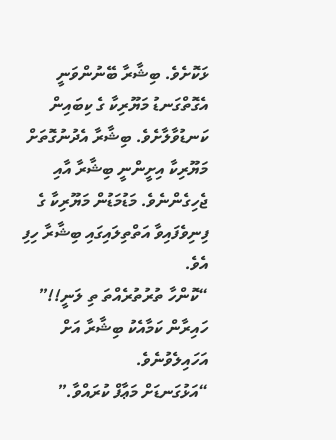ޅަކޮށެވެ. ބިޝާރާ ބޭނުންވަނީ އެގޮތްގަނޑު މަޔޫރިކާ ގެ ކިބައިން ކަނޑުވާލާށެވެ. ބިޝާރާ އެދުނުގޮތަށް މަޔޫރިކާ އިށީންނީ ބިޝާރާ އާއި ޖެހިގެންނެވެ. މަޑުމަޑުން މަޔޫރިކާ ގެ ފިނިވެފައިވާ އަތްތިލައިގައި ބިޝާރާ ހިފި އެވެ.
“ކޮންހާ ތުރުތުރެއްތަ ތި ލަނީ!!” ހައިރާން ކަމާއެކު ބިޝާރާ އަށް އަހައިލެވުނެވެ.
“އަޅުގަނޑަށް މަޢާފް ކުރައްވާ.”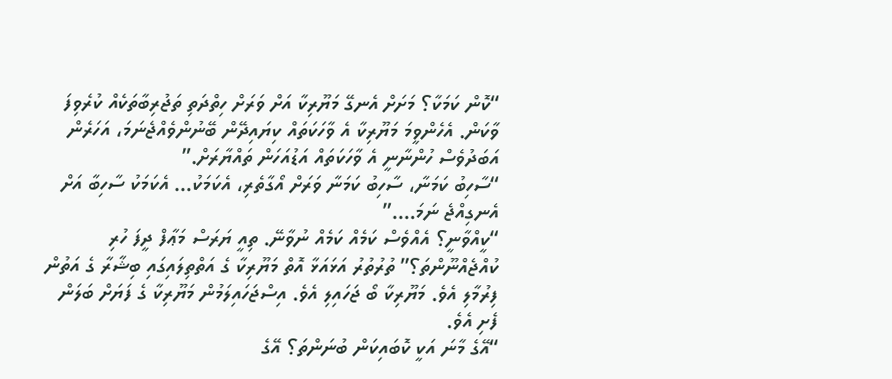“ކޮން ކަމަކާ؟ މަށަށް އެނގޭ މަޔޫރިކާ އަށް ވަރަށް ހިތްދަތި ތަޖުރިބާތަކެއް ކުރެވިފަ ވާކަން. އެހެންވީމަ މަޔޫރިކާ އެ ވާހަކަތައް ކިޔައިދޭން ބޭނުންވެއްޖެނަމަ، އަހަރެން އަބަދުވެސް ހުންނާނީ އެ ވާހަކަތައް އަޑުއަހަން ތައްޔާރަށް.”
“ސާހިބު ކަމަނާ، ސާހިބު ކަމަނާ ވަރަށް އޯގާތެރި، އެކަމަކު… އެކަމަކު ސާހިބާ އަށް އެނގިއްޖެ ނަމަ….”
“ކީއްވާނީ؟ އެއްވެސް ކަމެއް ކަމެއް ނުވާނޭ. ތިއީ ޔަރަސް މަޢާފް ދީފަ ހުރި ކުއްޖެއްނޫންތަ؟” ތުރުތުރު އަޅައަޅާ އޮތް މަޔޫރިކާ ގެ އަތްތިލައިގައި ބިޝާރާ ގެ އަތުން ފިރުމާލި އެވެ. މަޔޫރިކާ ބޯ ޖަހައިލި އެވެ. އިސްޖަހައިލަމުން މަޔޫރިކާ ގެ ފަޔަށް ބަލަން ފެށި އެވެ.
“އޭގެ މާނަ އަކީ ކޮބައިކަން ބުނަންތަ؟ އޭގެ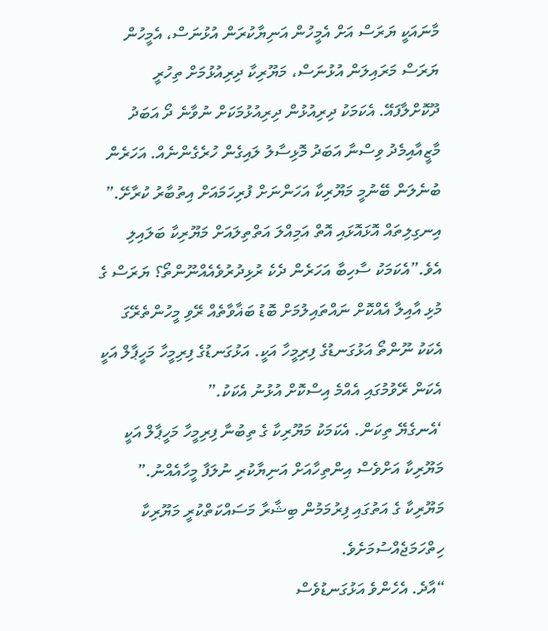މާނައަކީ ޔަރަސް އަށް އެމީހުން އަނިޔާކުރަން އުޅުނަސް، އެމީހުން ޔަރަސް މަރައިލަން އުޅުނަސް، މަޔޫރިކާ ދިރިއުޅުމަށް ތިހުރީ ދޫކޮށްލާފައޭ. އެކަމަކު ދިރިއުޅުން ދިރިއުޅުމަކަށް ނުވާނެ ދޯ އަބަދު މާޒީއާއިމެދު ވިސްނާ އަބަދު މޮޅިސާލު ލައިގެން ހުރެގެންނެއް. އަހަރެން ބުނެލަން ބޭނުމީ މަޔޫރިކާ އަހަންނަށް ފުރިހަމައަށް އިތުބާރު ކުރާށޭ.”
އިނގިލިތައް އޮޅައޮޅައި އޮތް އަމިއްލަ އަތްތިލައަށް މަޔޫރިކާ ބަލައިލި އެވެ.”އެކަމަކު ސާހިބާ އަހަރެން ދެކެ ރުޅިދުރުވެއެއްނޫންތޯ؟ ޔަރަސް ގެ މުޅި އާއިލާ އެއްކޮށް ނައްތައިލުމަށް ބޮޑު ބަޣާވާތެއް ރޭވި މީހުންތެރޭގަ އެކަކު ނޫންތޯ އަޅުގަނޑުގެ ފިރިމީހާ އަކީ. އަޅުގަނޑުގެ ފިރިމީހާ މަހީޕާލް އަކީ އެކަން ރޭވުމުގައި އެއްމެ އިސްކޮށް އުޅުނު އެކަކު.”
‘އެނގެޔޭ ތިކަން. އެކަމަކު މަޔޫރިކާ ގެ ތިބުނާ ފިރިމީހާ މަހީޕާލް އަކީ މަޔޫރިކާ އަށްވެސް އިންތިހާއަށް އަނިޔާކުރި ނުލަފާ މީހާއެއްނު.” މަޔޫރިކާ ގެ އަތުގައި ފިރުމަމުން ބިޝާރާ މަސައްކަތްކުރީ މަޔޫރިކާ ހިތްހަމަޖެއްސުމަށެވެ.
“އާދެ. އެހެންވެ އަޅުގަނޑުވެސް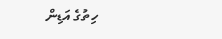ހިތުގެ އަޑިން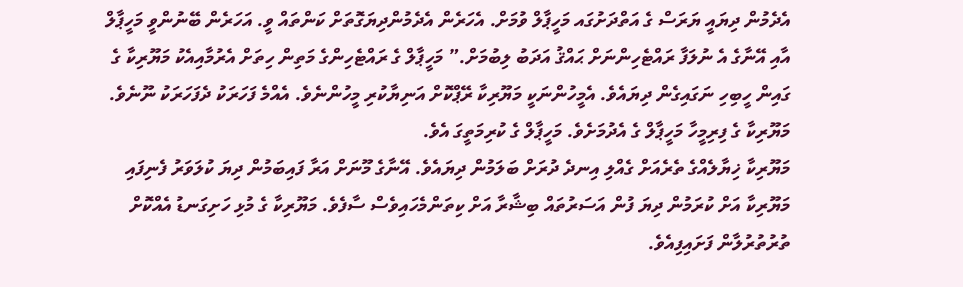އެދެމުން ދިޔައީ ޔަރަސް ގެ އަތްދަށުގައ މަހީޕާލް ވުމަށް. އެހަރެން އެދެމުންދިޔަގޮތަށް ކަންތައް ވީ. އަހަރެން ބޭނުންވީ މަހީޕާލް އާއި އޭނާގެ އެ ނުލަފާ ރައްޓެހިންނަށް ޙައްޤު އަދަބު ލިބުމަށް.” މަހީޕާލް ގެ ރައްޓެހިންގެ މަތިން ހިތަށް އެރުމާއިއެކު މަޔޫރިކާ ގެ ގައިން ހީބިހި ނަގައިގެން ދިޔައެވެ. އެމީހުންނަކީ މަޔޫރިކާ ރޭޕްކޮށް އަނިޔާކުރި މީހުންނެވެ. އެއްމެ ފަހަރަކު ދެފަހަރަކު ނޫނެވެ. މަޔޫރިކާ ގެ ފިރިމީހާ މަހީޕާލް ގެ އެދުމަށެވެ. މަހީޕާލް ގެ ކުރިމަތީގަ އެވެ.
މަޔޫރިކާ ޚިޔާލެއްގެ ތެރެއަށް ގެއްލި އިނދެ ދުރަށް ބަލަމުން ދިޔައެވެ. އޭނާގެ މޫނަށް އަރާ ފައިބަމުން ދިޔަ ކުލަވަރު ފެނިފައި މަޔޫރިކާ އަށް ކުރަމުން ދިޔަ ފުން އަސަރުތައް ބިޝާރާ އަށް ކިތަންމެހައިވެސް ސާފެވެ. މަޔޫރިކާ ގެ މުޅި ހަށިގަނޑު އެއްކޮށް ތުރުތުރުލާން ފަށައިފިއެވެ.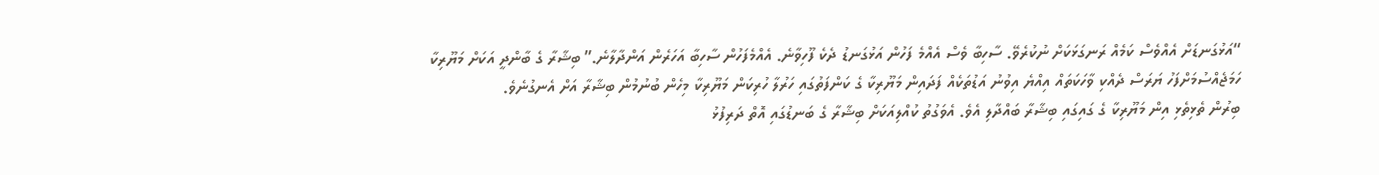“އަޅުގަނޑަށް އެއްވެސް ކަމެއް ރަނގަޅަކަށް ނުކުރެވޭ. ސާހިބާ ވެސް އެއްމެ ފަހުން އަޅުގަނޑު ދެކެ ފޫހިވާނެ. އެއްމެފަހުން ސާހިބާ އަހަރެން އަންދާލާނެ.” ބިޝާރާ ގެ ބާންދީ އަކަށް މަޔޫރިކާ ހަމަޖެއްސުމަށްފަހު ޔަރަސް ދެއްކި ވާހަކަތައް އިއްޔެ އިވުނު އަޑުތަކެއް ފަދައިން މަޔޫރިކާ ގެ ކަންފަތުގައި ހަރުލާ ހުރިކަން މަޔޫރިކާ މިހެން ބުނުމުން ބިޝާރާ އަށް އެނގުނެވެ.
ބިރުން ތެޅިތެޅި އިން މަޔޫރިކާ ގެ ގައިގައި ބިޝާރާ ބައްދާލި އެވެ. އެވަގުތު ކުއްލިއަކަށް ބިޝާރާ ގެ ބަނޑުގައި އޮތް ދަރިފުޅު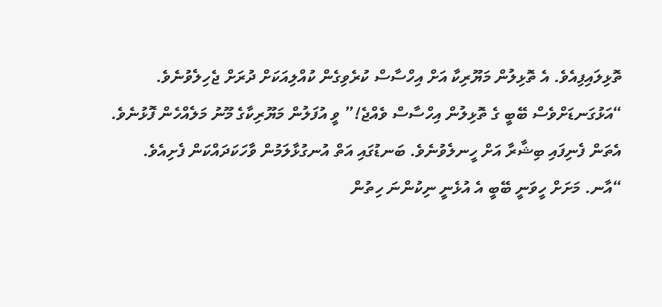ތޮޅިލައިފިއެވެ. އެ ތޮޅިލުން މަޔޫރިކާ އަށް އިހްސާސް ކުރެވިގެން ކުއްލިއަކަށް ދުރަށް ޖެހިލެވުނެވެ.
“އަޅުގަނޑަށްވެސް ބޭބީ ގެ ތޮޅިލުން އިހްސާސް ވެއްޖެ!” ވީ އުފަލުން މަޔޫރިކާގެ މޫނު މަލެއްހެން ފޮޅުނެވެ. އެތަން ފެނިފައި ބިޝާރާ އަށް ހީނލެވުނެވެ. ބަނޑުގައި އަތް އުނގުޅާލަމުން ވާހަކަދައްކަން ފެށިއެވެ.
“އާނ. މަށަށް ހީވަނީ ބޭބީ އެ އުޅެނީ ނިކުންނަ ހިތުން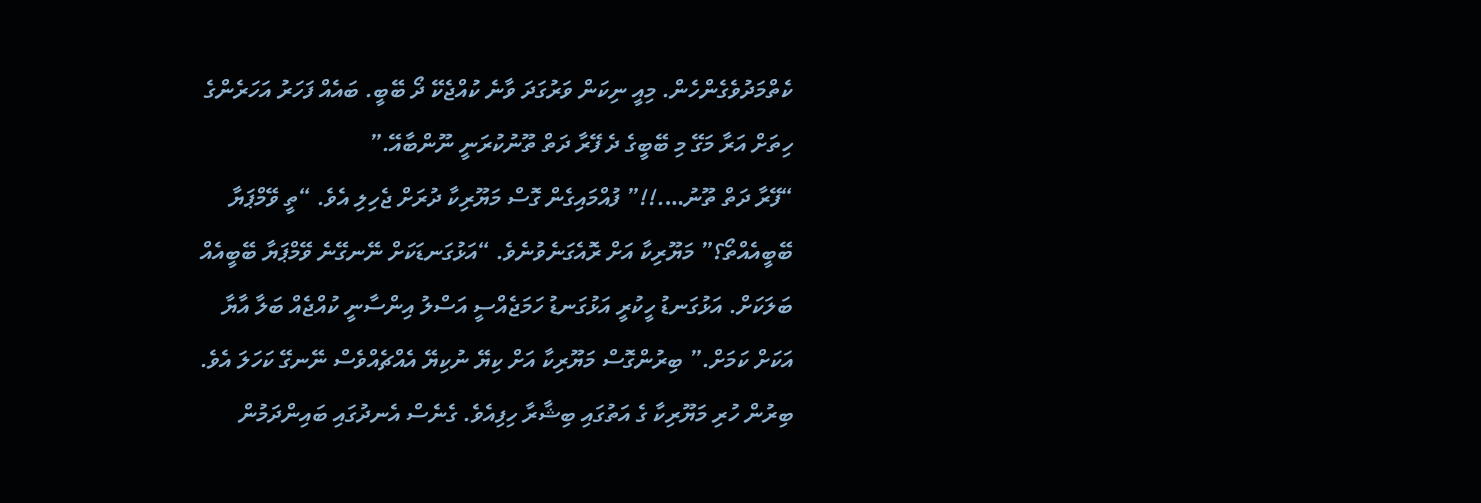ކެތްމަދުވެގެންހެން. މިއީ ނިކަން ވަރުގަދަ ވާނެ ކުއްޖެކޭ ދޯ ބޭބީ. ބައެއް ފަހަރު އަހަރެންގެ ހިތަށް އަރާ މަގޭ މި ބޭބީގެ ދެ ފޭރާ ދަތް ތޫނުކުރަނީ ނޫންބާއޭ.”
“ފޭރާ ދަތް ތޫނު….!!” ފުއްމައިގެން ގޮސް މަޔޫރިކާ ދުރަށް ޖެހިލި އެވެ. “ތީ ވޭމްޕަޔާ ބޭބީއެއްތޯ؟” މަޔޫރިކާ އަށް ރޮއެގަނެވުނެވެ. “އަޅުގަނޑަކަށް ނޭނގޭނެ ވޭމްޕަޔާ ބޭބީއެއް ބަލަކަށް. އަޅުގަނޑު ހީކުރީ އަޅުގަނޑު ހަމަޖެއްސީ އަސްލު އިންސާނީ ކުއްޖެއް ބަލާ އާޔާ އަކަށް ކަމަށް.” ބިރުންގޮސް މަޔޫރިކާ އަށް ކިޔޭ ނުކިޔޭ އެއްޗެއްވެސް ނޭނގޭ ކަހަލަ އެވެ.  ބިރުން ހުރި މަޔޫރިކާ ގެ އަތުގައި ބިޝާރާ ހިފިއެވެ. ގެނެސް އެނދުގައި ބައިންދަމުން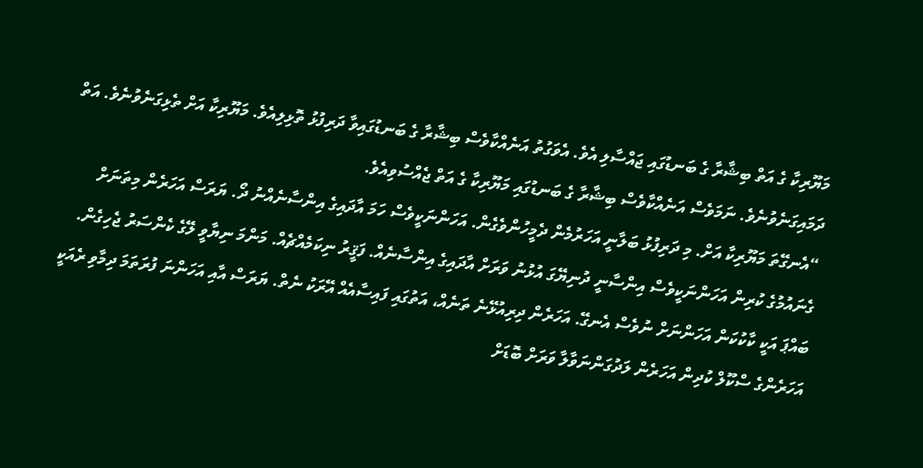މަޔޫރިކާ ގެ އަތް ބިޝާރާ ގެ ބަނޑުގައި ޖައްސާލި އެވެ. އެވަގުތު އަނެއްކާވެސް ބިޝާރާ ގެ ބަނޑުގައިވާ ދަރިފުޅު ތޮޅިލިއެވެ. މަޔޫރިކާ އަށް ތެޅިގަނެވުނެވެ. އަތް ދަމައިގަނެވުނެވެ. ނަމަވެސް އަނެއްކާވެސް ބިޝާރާ ގެ ބަނޑުގައި މަޔޫރިކާ ގެ އަތް ޖެއްސުވިއެވެ.
“އެނގޭތަ މަޔޫރިކާ އަށް. މި ދަރިފުޅު ބަލާނީ އަހަރުމެން ދެމީހުންވެގެން. އަހަންނަކީވެސް ހަމަ އާދައިގެ އިންސާނެއްނު ދޯ. ޔަރަސް އަހަރެން މިތަނަށް ގެނައުމުގެ ކުރިން އަހަންނަކީވެސް އިންސާނީ ދުނިޔޭގަ އުޅުނު ވަރަށް އާދައިގެ އިންސާނެއް. ފަޤީރު ނިކަމެއްޗެއް. މަންމަ ނިޔާވީ ލޭގެ ކެންސަރު ޖެހިގެން. ބައްޕަ އަކީ ކާކުކަން އަހަންނަށް ނުވެސް އެނގޭ. އަހަރެން ދިރިއުޅޭނެ ތަނެއް، އަތުގައި ފައިސާއެއް އޭރަކު ނެތް. ޔަރަސް އާއި އަހަންނަ ފުރަތަމަ ދިމާވި ރެއަކީ އަހަރެންގެ ސްކޫލް ކުދިން އަހަރެން ލަދުގަންނަވާލާ ވަރަށް ބޮޑަށް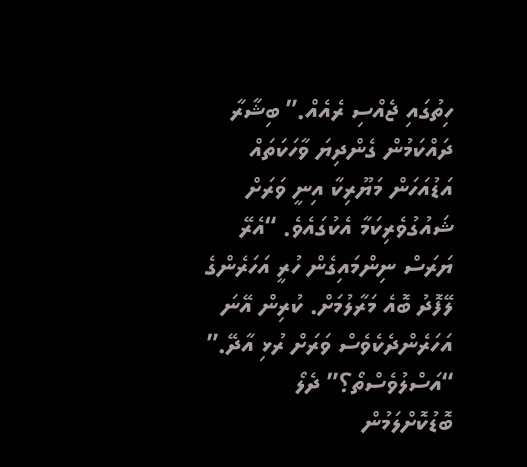ހިތުގައި ޖެއްސި ރެއެއް.” ބިޝާރާ ދައްކަމުން ގެންދިޔަ ވާހަކަތައް އަޑުއަހަން މަޔޫރިކާ އިނީ ވަރަށް ޝައުގުވެރިކަމާ އެކުގައެވެ. “އެރޭ ޔަރަސް ނިންމައިގެން ހުރީ އަހަރެންގެ ލޭފޮދު ބޮއެ މަރާލުމަށް. ކުރިން އޭނަ އަހަރެންދެކެވެސް ވަރަށް ރުޅި އާދޭ.”
“އަސްލުވެސްތޯ؟” ދެލޯ ބޮޑުކޮށްލަމުން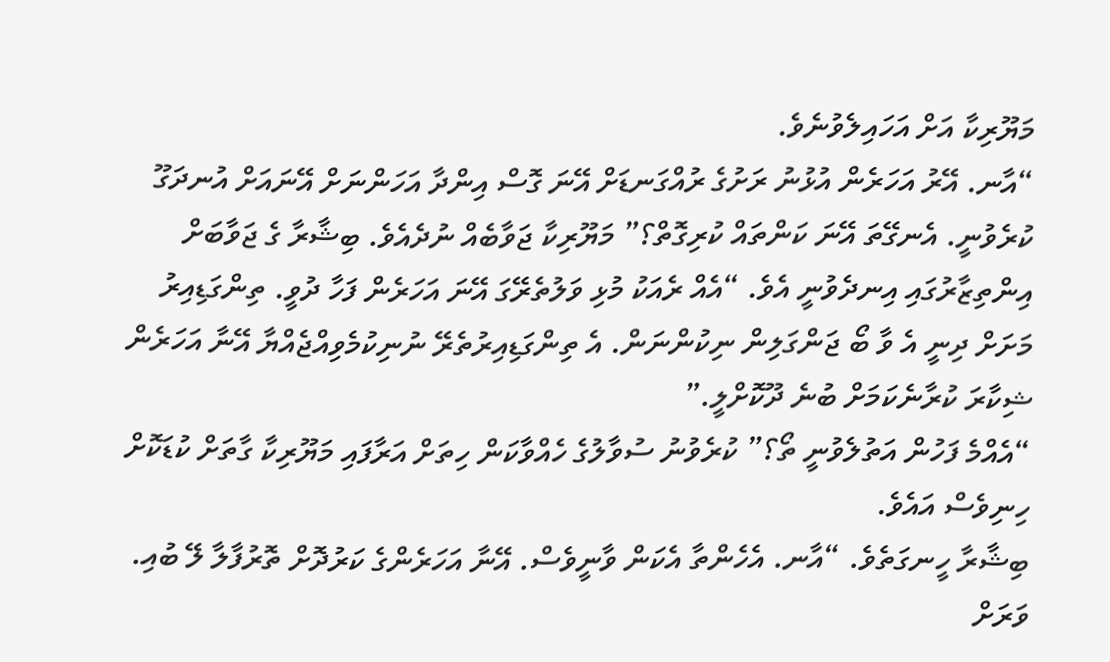މަޔޫރިކާ އަށް އަހައިލެވުނެވެ.
“އާނ. އޭރު އަހަރެން އުޅުނު ރަށުގެ ރުއްގަނޑަށް އޭނަ ގޮސް އިންދާ އަހަންނަށް އޭނައަށް އުނދަގޫ ކުރެވުނީ. އެނގޭތަ އޭނަ ކަންތައް ކުރިގޮތް؟” މަޔޫރިކާ ޖަވާބެއް ނުދެއެވެ. ބިޝާރާ ގެ ޖަވާބަށް އިންތިޒާރުގައި އިނދެވުނީ އެވެ. “އެއް ރެއަކު މުޅި ވަލުތެރޭގަ އޭނަ އަހަރެން ފަހާ ދުވީ. ތިންގަޑިއިރު މަށަށް ދިނީ އެ ވާ ބޯ ޖަންގަލިން ނިކުންނަން. އެ ތިންގަޑިއިރުތެރޭ ނުނިކުމެވިއްޖެއްޔާ އޭނާ އަހަރެން ޝިކާރަ ކުރާނެކަމަށް ބުނެ ދޫކޮށްލީ.”
“އެއްމެ ފަހުން އަތުލެވުނީ ތޯ؟” ކުރެވުނު ސުވާލުގެ ހެއްވާކަން ހިތަށް އަރާފައި މަޔޫރިކާ ގާތަށް ކުޑަކޮށް ހިނިވެސް އައެވެ.
ބިޝާރާ ހީނގަތެވެ. “އާނ. އެހެންތާ އެކަން ވާނީވެސް. އޭނާ އަހަރެންގެ ކަރުދޮށް ތޮރުފާލާ ލޭ ބުއި. ވަރަށް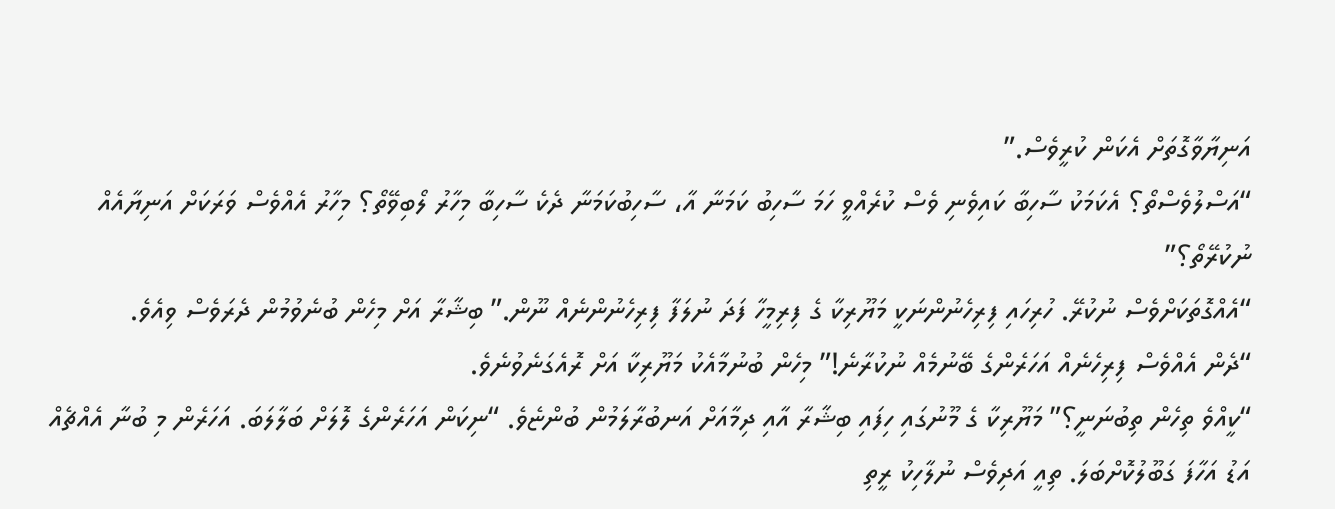އަނިޔާވާގޮތަށް އެކަން ކުރީވެސް.”
“އަސްލުވެސްތޯ؟ އެކަމަކު ސާހިބާ ކައިވެނި ވެސް ކުރެއްވީ ހަމަ ސާހިބު ކަމަނާ އާ، ސާހިބުކަމަނާ ދެކެ ސާހިބާ މިހާރު ލޯބިވޭތޯ؟ މިހާރު އެއްވެސް ވަރަކަށް އަނިޔާއެއް ނުކުރޭތޯ؟”
“އެއްގޮތަކަށްވެސް ނުކުރޭ. ހުރިހައި ފިރިހެނުންނަކީ މަޔޫރިކާ ގެ ފިރިމީހާ ފަދަ ނުލަފާ ފިރިހެނުންނެއް ނޫން.” ބިޝާރާ އަށް މިހެން ބުނެވުމުން ދެރަވެސް ވިއެވެ.
“ދެން އެއްވެސް ފިރިހެނެއް އަހަރެންގެ ބޭނުމެއް ނުކުރާނެ!” މިހެން ބުނުމާއެކު މަޔޫރިކާ އަށް ރޮއެގަނެވުނެވެ.
“ކީއްވެ ތިހެން ތިބުނަނީ؟” މަޔޫރިކާ ގެ މޫނުގައި ހިފައި ބިޝާރާ އާއި ދިމާއަށް އަނބުރާލަމުން ބުންޏެވެ. “ނިކަން އަހަރެންގެ ލޮލަށް ބަލާލަބަ. އަހަރެން މި ބުނާ އެއްޗެއް އަޑު އަހާފަ ގަބޫލުކޮށްބަލަ. ތިއީ އަދިވެސް ނުލާހިކު ރީތި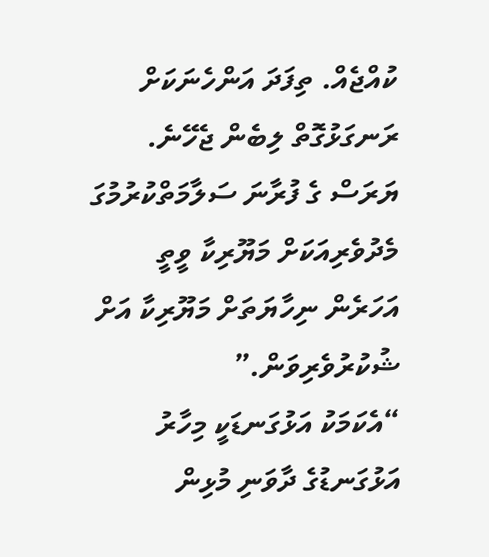ކުއްޖެއް. ތިފަދަ އަންހެނަކަށް ރަނގަޅުގޮތް ލިބެން ޖެހޭނެ. ޔަރަސް ގެ ފުރާނަ ސަލާމަތްކުރުމުގަ މެދުވެރިއަކަށް މަޔޫރިކާ ވީތީ އަހަރެން ނިހާޔަތަށް މަޔޫރިކާ އަށް ޝުކުރުވެރިވަން.”
“އެކަމަކު އަޅުގަނޑަކީ މިހާރު އަޅުގަނޑުގެ ދާވަނި މުޅިން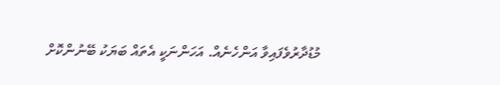މުޑުދާރުވެފައިވާ އަންހެނެއް. އަހަންނަކީ އެތައް ބަޔަކު ބޭނުންކޮށް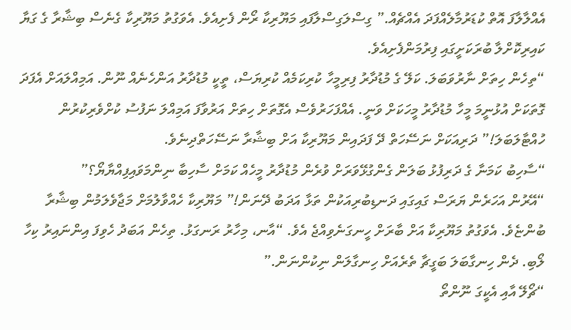އެއްލާލާފަ އޮތް ކުޑަރުމާލެއްފަދަ އެއްޗެއް.” ގިސްލަގިސްލާފައި މަޔޫރިކާ ރޯން ފެށިއެވެ. އެވަގުތު މަޔޫރިކާ ގެނެސް ބިޝާރާ ގެ ގަޔާ ކައިރިކޮށްލާ ބުރަކަށީގައި ފިރުމަންފެށިއެވެ.
“ތިހެން ހިތަށް ނާރުވަބަލަ. ކަލޭ ގެ މުޑުދާރު ފިރިމީހާ ކުރިކަމެއް ކުރިޔަސް، ތީކީ މުޑުދާރު އަންހެނެއް ނޫން. އަމިއްލައަށް އެފަދަ ގޮތަކަށް އުޅުނީމަ މީހާ މުޑުދާރު މީހަކަށް ވަނީ. އެއްފަހަރުވެސް އެގޮތަށް ހިތަށް އަރުވާފަ އަމިއްލަ ނަފުސު ކުށްވެރިކުރުން ހުއްޓާލަބަލަ!” ދަރިއަކަށް ނަސޭހަތް ދޭ ފަދައިން މަޔޫރިކާ އަށް ބިޝާރާ ނަސޭހަތްދިނެވެ.
“ސާހިބު ކަމަނާ ގެ ދަރިފުޅު ބަލަން ގެންގުޅޭވަރަށް ވުރެން މުޑުދާރު މީހެއް ކަމަށް ސާހިބާ ނިންމަވައިފިއްޔާޔޯ؟”
“އޭރުން އަހަރެން ޔަރަސް ގައިގައި ދަނޑިބުރިއަކުން ތަޅާ އަދަބު ދޭނަން!” މަޔޫރިކާ ހެއްވާލުމަށް މަޖާވެލަމުން ބިޝާރާ ބުންޏެވެ. އެވަގުތު މަޔޫރިކާ އަށް ބާރަށް ހީނގަނެވިއްޖެ އެވެ. “އާނ، މިހާރު ރަނގަޅު. ތިހެން އަބަދު ހެވިފަ އިންނައިރު ކިހާ ލޯބި. ދެން ހިނގާބަލަ ބަގީޗާ ތެރެއަށް ހިނގާލަން ނިކުންނަން.”
“ޗޯލޭ އާއި އެކީގަ ނޫންތޯ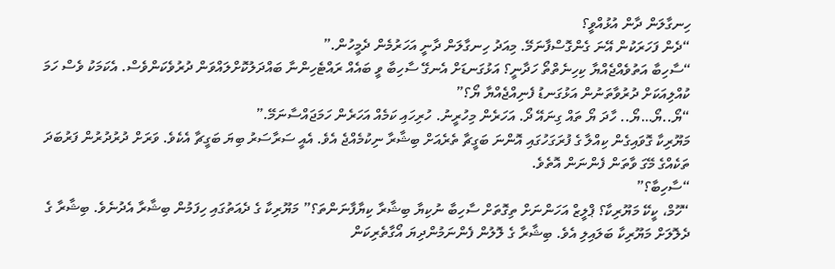ހިނގާލަން ދާން އުޅުއްވީ؟
“ދެން ފަހަރަކުން އޭނަ ގެންގޮސްފާނަމޭ. މިއަދު ހިނގާލަން ދާނީ އަހަރުމެން ދެމީހުން.”
“ސާހިބާ އަތުވެއްޖެއްޔާ ކިހިނެތްތޯ ހަދާނީ؟ އަޅުގަނޑަށް އެނގޭ ސާހިބާ ވީ ބައެއް ރައްޓެހިންނާ ބައްދަލުކޮށްލައްވަން ދުރުވެކަންވެސް. އެކަމަކު ވެސް ހަމަ ކުއްލިއަކަށް ދުރުވާތަނުން އަޅުގަނޑު ފެނިއްޖެއްޔާ ޔޯ؟”
“ޔޯ..ޔޯ…ޔޯ.. ހާދަ ޔޯ ތައް ގިނައޭ ދޯ. އަހަރެން މިހުރީނު. ހުރިހައި ކަމެއް އަހަރެން ހަމަޖައްސާނަމޭ.”
މަޔޫރިކާ ގޮވައިގެން ކިއްލާ ގެ ފުރަގަހުގައި އޮންނަ ބަގީޗާ ތެރެއަށް ބިޝާރާ ނިކުމެއްޖެ އެވެ. އެއީ ސަރާސަރު ބިޔަ ބަގީޗާ އެކެވެ. ވަރަށް ދުރުދުރުން ފަރުބަދަ ތަކެއްގެ މޭގަ ވާތަން ފެންނަން އޮތެވެ.
“ސާހިބާ؟”
“ހޫމް، ކީކޭ މަޔޫރިކާ؟ ޕްލީޒް އަހަންނަށް ތިގޮތަށް ސާހިބާ ނުކިޔާ ބިޝާރާ ކިޔާފާނަންތަ؟” މަޔޫރިކާ ގެ ދެއަތުގައި ހިފަމުން ބިޝާރާ އެދުނެވެ. ބިޝާރާ ގެ ދެލޮލަށް މަޔޫރިކާ ބަލައިލި އެވެ. ބިޝާރާ ގެ ލޮލުން ފެންނަމުންދިޔަ އޯގާތެރިކަން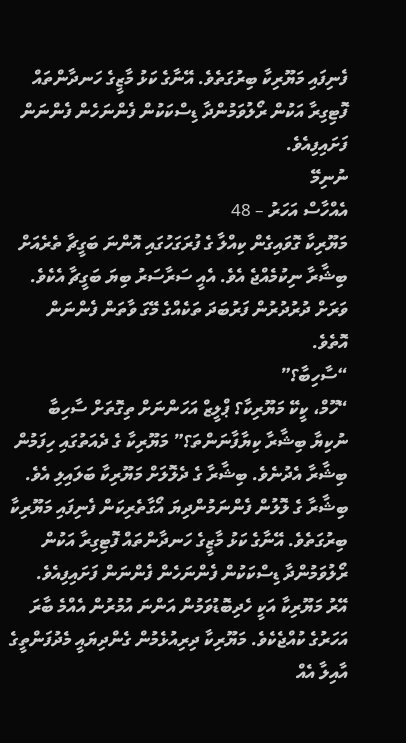ފެނިފައި މަޔޫރިކާ ބިރުގަތެވެ. އޭނާގެ ކަޅު މާޒީގެ ހަނދާންތައް ފޮޓިގިރާ އަކުން ރޯލުވަމުންދާ ޑިސްކަކުން ފެންނަހެން ފެންނަން ފަށައިފިއެވެ.
ނުނިމޭ
އެއްހާސް އަހަރު – 48
މަޔޫރިކާ ގޮވައިގެން ކިއްލާ ގެ ފުރަގަހުގައި އޮންނަ ބަގީޗާ ތެރެއަށް ބިޝާރާ ނިކުމެއްޖެ އެވެ. އެއީ ސަރާސަރު ބިޔަ ބަގީޗާ އެކެވެ. ވަރަށް ދުރުދުރުން ފަރުބަދަ ތަކެއްގެ މޭގަ ވާތަން ފެންނަން އޮތެވެ.
“ސާހިބާ؟”
“ހޫމް، ކީކޭ މަޔޫރިކާ؟ ޕްލީޒް އަހަންނަށް ތިގޮތަށް ސާހިބާ ނުކިޔާ ބިޝާރާ ކިޔާފާނަންތަ؟” މަޔޫރިކާ ގެ ދެއަތުގައި ހިފަމުން ބިޝާރާ އެދުނެވެ. ބިޝާރާ ގެ ދެލޮލަށް މަޔޫރިކާ ބަލައިލި އެވެ. ބިޝާރާ ގެ ލޮލުން ފެންނަމުންދިޔަ އޯގާތެރިކަން ފެނިފައި މަޔޫރިކާ ބިރުގަތެވެ. އޭނާގެ ކަޅު މާޒީގެ ހަނދާންތައް ފޮޓިގިރާ އަކުން ރޯލުވަމުންދާ ޑިސްކަކުން ފެންނަހެން ފެންނަން ފަށައިފިއެވެ.
އޭރު މަޔޫރިކާ އަކީ ހެދިބޮޑުވަމުން އަންނަ އުމުރުން އެއްމެ ބާރަ އަހަރުގެ ކުއްޖެކެވެ. މަޔޫރިކާ ދިރިއުޅެމުން ގެންދިޔައީ މެދުފަންތީގެ އާއިލާ އެއް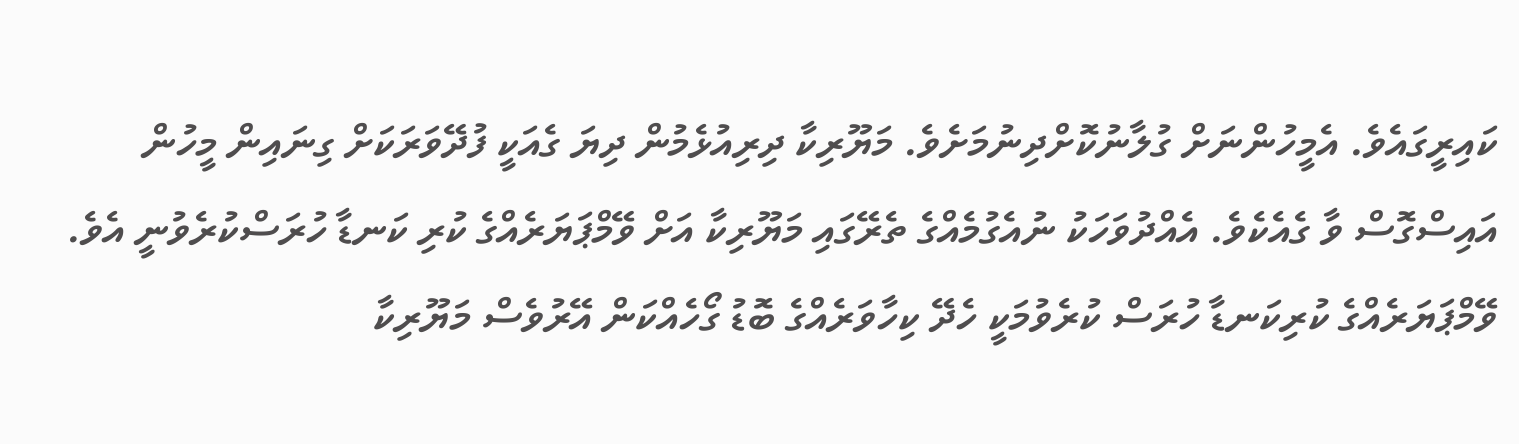ކައިރީގައެވެ. އެމީހުންނަށް ގުލާނުކޮށްދިނުމަށެވެ. މަޔޫރިކާ ދިރިއުޅެމުން ދިޔަ ގެއަކީ ފުދޭވަރަކަށް ގިނައިން މީހުން އައިސްގޮސް ވާ ގެއެކެވެ. އެއްދުވަހަކު ނުއެގުމެއްގެ ތެރޭގައި މަޔޫރިކާ އަށް ވޭމްޕަޔަރެއްގެ ކުރި ކަނޑާ ހުރަސްކުރެވުނީ އެވެ. ވޭމްޕަޔަރެއްގެ ކުރިކަނޑާ ހުރަސް ކުރެވުމަކީ ހެދޭ ކިހާވަރެއްގެ ބޮޑު ގޯހެއްކަން އޭރުވެސް މަޔޫރިކާ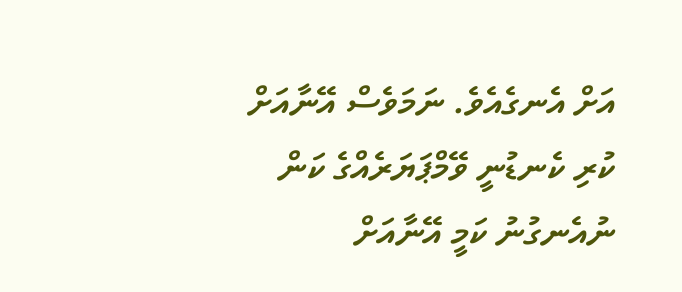އަށް އެނގެއެވެ. ނަމަވެސް އޭނާއަށް ކުރި ކެނޑުނީ ވޭމްޕަޔަރެއްގެ ކަން ނުއެނގުނު ކަމީ އޭނާއަށް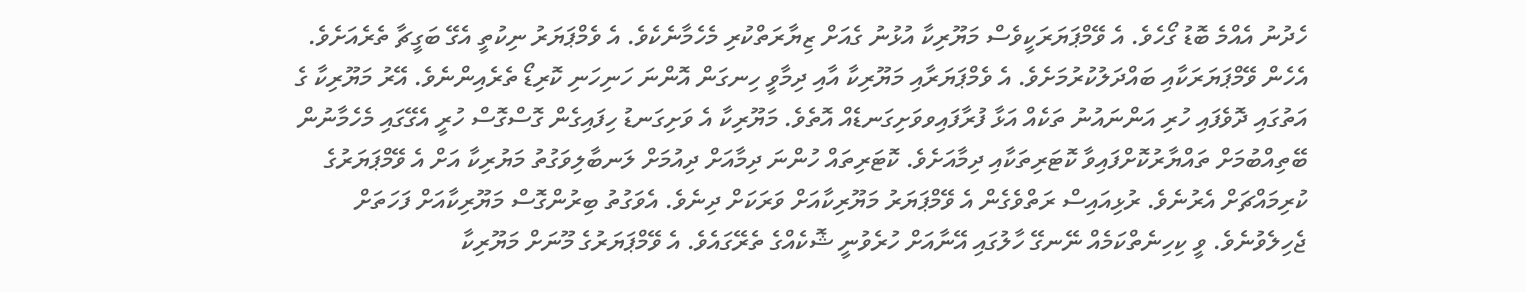ހެދުނު އެއްމެ ބޮޑު ގޯހެވެ. އެ ވޭމްޕަޔަރަކީވެސް މަޔޫރިކާ އުޅުނު ގެއަށް ޒިޔާރަތްކުރި މެހެމާނެކެވެ. އެ ވެމްޕަޔަރު ނިކުތީ އެގޭ ބަގީޗާ ތެރެއަށެވެ. އެހެން ވޭމްޕަޔަރަކާއި ބައްދަލުކުރުމަށެވެ. އެ ވެމްޕަޔަރާއި މަޔޫރިކާ އާއި ދިމާވީ ހިނގަން އޮންނަ ހަނިހަނި ކޮރިޑޯ ތެރެއިންނެވެ. އޭރު މަޔޫރިކާ ގެ އަތުގައި ދޮވެފައި ހުރި އަންނައުނު ތަކެއް އަޅާ ފުރާފައިވވަށިގަނޑެއް އޮތެވެ. މަޔޫރިކާ އެ ވަށިގަނޑު ހިފައިގެން ގޮސްގޮސް ހުރީ އެގޭގައި މެހެމާނުން ބޭތިއްބުމަށް ތައްޔާރުކޮށްފައިވާ ކޮޓަރިތަކާއި ދިމާއަށެވެ. ކޮޓަރިތައް ހުންނަ ދިމާއަށް ދިއުމަށް ލަނބާލިވަގުތު މަޔުރިކާ އަށް އެ ވޭމްޕަޔަރުގެ ކުރިމައްޗަށް އެރުނެވެ. ރުޅިއައިސް ރަތްވެގެން އެ ވޭމްޕަޔަރު މަޔޫރިކާއަށް ވަރަކަށް ދިނެވެ. އެވަގުތު ބިރުންގޮސް މަޔޫރިކާއަށް ފަހަތަށް ޖެހިލެވުނެވެ. ވީ ކިހިނެތްކަމެއް ނޭނގޭ ހާލުގައި އޭނާއަށް ހުރެވުނީ ޝޮކެއްގެ ތެރޭގައެވެ. އެ ވޭމްޕަޔަރުގެ މޫނަށް މަޔޫރިކާ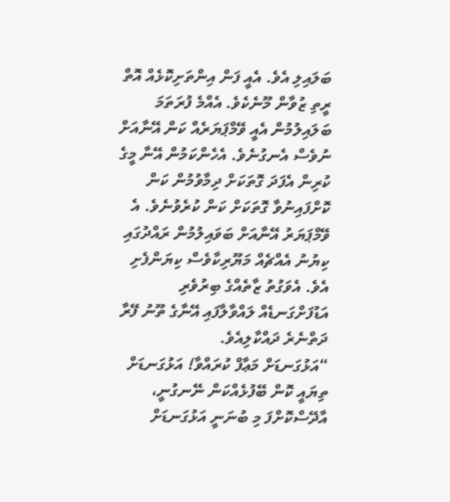ބަލައިލި އެވެ. އެއީ ފަން އިންތަށިކޮޅެއް އޮތް ރީތި ޒުވާން މޫނެކެވެ. އެއްމެ ފުރަތަމަ ބަލައިލުމުން އެއީ ވޭމްޕަޔަރެއް ކަން އޭނާއަށް ނުވެސް އެނގުނެވެ. އެހެންކަމުން އޭނާ މީގެ ކުރިން އެފަދަ ގޮތަކަށް ދިމާވުމުން ކަން ކޮށްފައިނުވާ ގޮތަކަށް ކަން ކުރެވުނެވެ. އެ ވޭމްޕަޔަރު އޭނާއަށް ބަވައިލުމުން ރައްދުގައި ކިޔުނު އެއްޗެއް މަޔޫރިކާވެސް ކިޔަންފެށި އެވެ. އެވަގުތު ޒާތެއްގެ ބިރުވެރި އަޑުފަށްގަނޑެއް ލައްވާލާފައި އޭނާގެ ތޫނު ފޭރާ ދަތްނެރެ ދައްކާލިއެވެ.
“އަޅުގަނޑަށް މަޢާފް ކުރައްވާ! އަޅުގަނޑަށް ތިޔައީ ކޮން ބޭފުޅެއްކަން ނޭނގުނީ، އާދޭސްކޮށްފަ މި ބުނަނީ އަޅުގަނޑަށް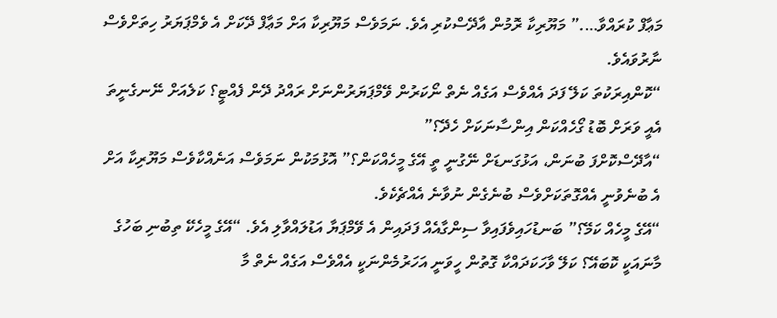މަޢާފް ކުރައްވާ….” މަޔޫރިކާ ރޮމުން އާދޭސްކުރި އެވެ. ނަމަވެސް މަޔޫރިކާ އަށް މަޢާފް ދޭކަށް އެ ވެމްޕަޔަރު ހިތަށްވެސް ނާރުވައެވެ.
“ކޮންއިރަކުތަ ކަލޭ ފަދަ އެއްވެސް އަގެއް ނެތް ނޯކަރުން ވޭމްޕަޔަރުންނަށް ރައްދު ދޭން ފެއްޓީ؟ ކަލެއަށް ނޭނގެނީތަ އެއީ ވަރަށް ބޮޑު ގޯހެއްކަން އިންސާނަކަށް ހެދޭ؟”
“އާދޭސްކޮށްފަ ބުނަން، އަޅުގަނޑަށް ނޭގުނީ ތީ އޭގެ މީހެއްކަން؟” އޮޅުމަކުން ނަމަވެސް އަނެއްކާވެސް މަޔޫރިކާ އަށް އެ ބުނެވުނީ އެއްގޮތަކަށްވެސް ބުނެގެން ނުވާނެ އެއްޗެކެވެ.
“އޭގެ މީހެއް ކަމޭ؟” ބަނޑުހައިވެފައިވާ ސިންގާއެއް ފަދައިން އެ ވޭމްޕަޔާ އަޑުލައްވާލި އެވެ. “އޭގެ މީހެކޭ ތިބުނި ބަހުގެ މާނައަކީ ކޮބައޭ؟ ކަލޭ ވާހަކަދައްކާ ގޮތުން ހީވަނީ އަހަރުމެންނަކީ އެއްވެސް އަގެއް ނެތް މާ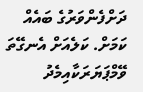ދަށްފެންވަރުގެ ބައެއް ކަމަށް. ކަލެއަށް އެނގޭތަ ވޭމްޕަޔަރަކާއިމެދު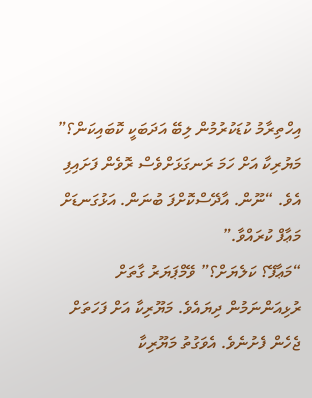އިހްތިރާމު ކުޑަކުރުމުން ލިބޭ އަދަބަކީ ކޮބައިކަން؟”
މަޔުރިކާ އަށް ހަމަ ރަނގަޅަށްވެސް ރޮވެން ފަށައިފި އެވެ. “ނޫން. އާދޭސްކޮށްފަ ބުނަން. އަޅުގަނޑަށް މަޢާފް ކުރައްވާ.”
“މަޢާފޭ؟ ކަލެޔަށް؟” ވޭމްޕަޔަރު ގާތަށް ރުޅިއަންނަމުން ދިޔައެވެ. މަޔޫރިކާ އަށް ފަހަތަށް ޖެހެން ފެށުނެވެ. އެވަގުތު މަޔޫރިކާ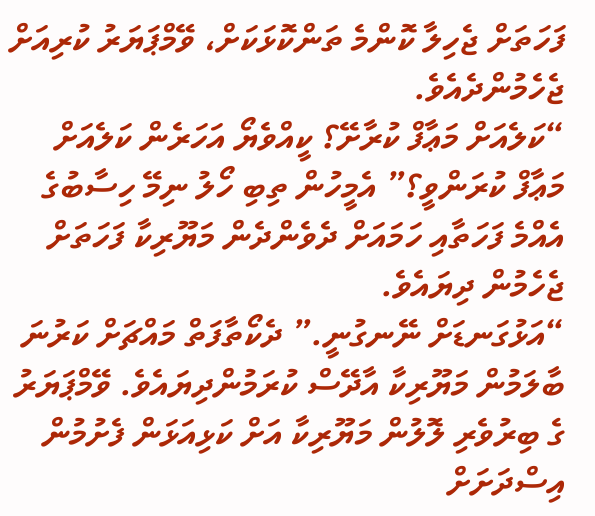ފަހަތަށް ޖެހިލާ ކޮންމެ ތަންކޮޅަކަށް، ވޭމްޕަޔަރު ކުރިއަށް ޖެހެމުންދެއެވެ.
“ކަލެއަށް މަޢާފް ކުރާށޭ؟ ކީއްވެޔޯ އަހަރެން ކަލެއަށް މަޢާފް ކުރަންވީ؟” އެމީހުން ތިބި ހޯލު ނިމޭ ހިސާބުގެ އެއްމެ ފަހަތާއި ހަމައަށް ދެވެންދެން މަޔޫރިކާ ފަހަތަށް ޖެހެމުން ދިޔައެވެ.
“އަޅުގަނޑަށް ނޭނގުނީ.” ދެކޯތާފަތް މައްޗަށް ކަރުނަ ބާލަމުން މަޔޫރިކާ އާދޭސް ކުރަމުންދިޔައެވެ. ވޭމްޕަޔަރު ގެ ބިރުވެރި ލޮލުން މަޔޫރިކާ އަށް ކަޅިއަޅަން ފެށުމުން އިސްދަށަށް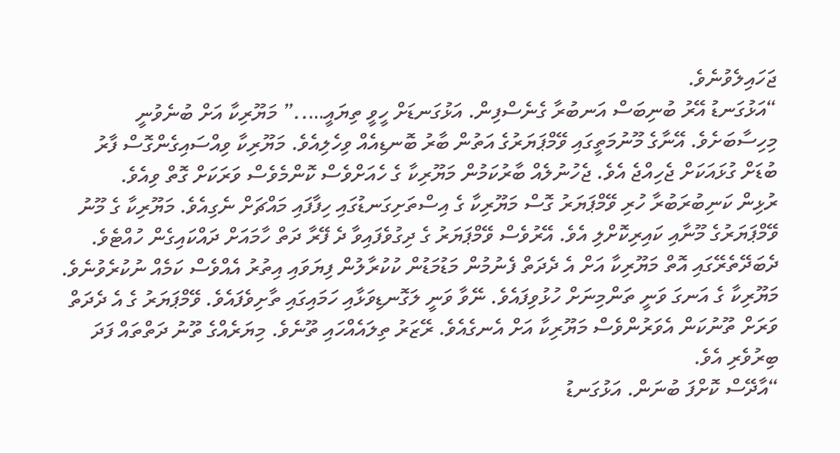ޖަހައިލެވުނެވެ.
“އަޅުގަނޑު އޭރު ބުނިބަސް އަނބުރާ ގެނެސްފިން. އަޅުގަނޑަށް ހީވީ ތިޔައީ…..” މަޔޫރިކާ އަށް ބުނެވުނީ މިހިސާބަށެވެ. އޭނާގެ މޫނުމަތީގައި ވޭމްޕަޔަރުގެ އަތުން ބާރު ބޮނޑިއެއް ވިހެލިއެވެ. މަޔޫރިކާ ވިއްސައިގެންގޮސް ފާރު ބުޑަށް ގުޅައަކަށް ޖެހިއްޖެ އެވެ. ޖެހުނުލެއް ބާރުކަމުން މަޔޫރިކާ ގެ ހެއަށްވެސް ކޮންމެވެސް ވަރަކަށް ގޮތް ވިއެވެ.
ރުޅިން ކަނިބުރަބުރާ ހުރި ވޭމްޕަޔަރު ގޮސް މަޔޫރިކާ ގެ އިސްތަށިގަނޑުގައި ހިފާފައި މައްޗަށް ނެގިއެވެ. މަޔޫރިކާ ގެ މޫނު ވޭމްޕަޔަރުގެ މޫނާއި ކައިރިކޮށްލި އެވެ. އޭރުވެސް ވޭމްޕަޔަރު ގެ ދިގުވެފައިވާ ދެ ފޭރާ ދަތް ހާމައަށް ދައްކައިގެން ހުއްޓެވެ. ދެބަދޭތެރޭގައި އޮތް މަޔޫރިކާ އަށް އެ ދެދަތް ފެނުމުން މަޑުމަޑުން ކުކުރާލުން ފިޔަވައި އިތުރު އެއްވެސް ކަމެއް ނުކުރެވުނެވެ. މަޔޫރިކާ ގެ އަނގަ ވަނީ ތަންމިނަށް ހުޅުވިފައެވެ. ނޭވާ ވަނީ ލަގޮނޑިވަޅާއި ހަމައިގައި ތާށިވެފައެވެ. ވޭމްޕަޔަރު ގެ އެ ދެދަތް ވަރަށް ތޫނުކަން އެވަރުންވެސް މަޔޫރިކާ އަށް އެނގެއެވެ. ރޭޒަރު ތިލައެއްހައި ތޫނެވެ. މިޔަރެއްގެ ތޫނު ދަތްތައް ފަދަ ބިރުވެރި އެވެ.
“އާދޭސް ކޮށްފަ ބުނަން. އަޅުގަނޑު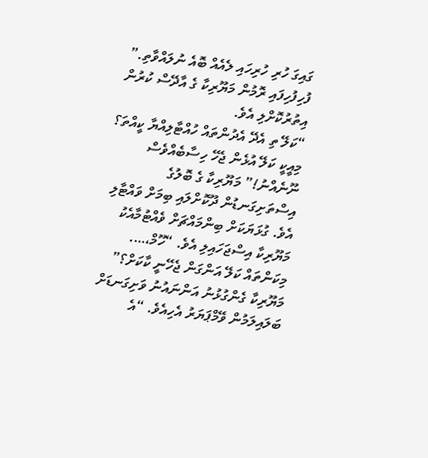ގައިގަ ހުރި ހުރިހައި ލެއެއް ބޮއެ ނުލައްވާތި.” ފުހިފުހިފައި ރޮމުން މަޔޫރިކާ ގެ އާދޭސް ކުރުން އިތުރުކޮށްލި އެވެ.
“ކަލޭ ތި އެދޭ އެދުންތައް ހުއްޓާލިއްޔާ ކީއްތަ؟ މިއީކީ ކަލޭ އުޅެން ޖެހޭ ހިސާބެއްވެސް ނޫނެއްނު!” މަޔޫރިކާ ގެ ބޮލުގެ އިސްތަށިގަނޑުން ދޫކޮށްލައި ބިމަށް ވައްޓާލި އެވެ. ގުޅަޔަކަށް ބިންމައްޗަށް ވެއްޓުމާއެކު މަޔޫރިކާ އިސްޖަހައިލި އެވެ. “ހޫމް،…. މިކަންތައް ކަލޭ އަންގަން ޖެހޭނީ ކާކަށް؟” މަޔޫރިކާ ގެންގުޅުނު އަންނައުނު ވަށިގަނޑަށް ބަލައިލަމުން ވޭމްޕަޔަރު އެހިއެވެ. “އެ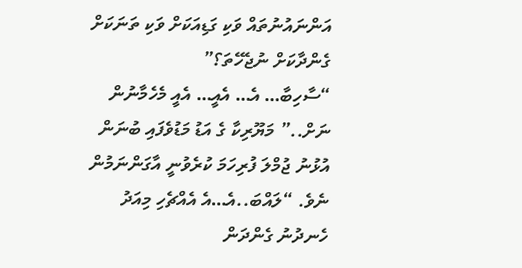އަންނައުނުތައް ވަކި ގަޑިއަކަށް ވަކި ތަނަކަށް ގެންދާކަށް ނުޖެހޭތަ؟”
“ސާހިބާ… އެ… އެއީ… އެއީ މެހެމާނުން ނަށް..” މަޔޫރިކާ ގެ އަޑު މަޑުވެފައި ބުނަން އުޅުނު ޖުމްލަ ފުރިހަމަ ކުރެވުނީ އާގަންނަމުން ނެވެ. “ލައްބަ..އެ…އެ އެއްޗެހި މިއަދު ހެނދުނު ގެންދަން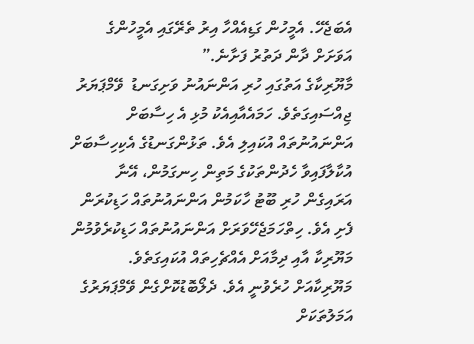އެބަޖެހޭ. އެމީހުން ގަޑިއެއްހާ އިރު ތެރޭގައި އެމީހުންގެ އަވަށަށް ދާން ދަތުރު ފަށާނެ.”
މާޔޫރިކާގެ އަތުގައި ހުރި އަންނައުނު ވަށިގަނޑު  ވޭމްޕަޔަރު ޖިއްސައިގަތެވެ. ހަމައެއާއިއެކު މުޅި އެ ހިސާބަށް އަންނައުނުތައް އުކައިލި އެވެ. ތަޅުންގަނޑުގެ އެކިހިސާބަށް އުކާލާފައިވާ ހެދުންތަކުގެ މަތިން ހިނގަމުން، އޭނާ އަރައިގެން ހުރި ބޫޓު ހާކަމުން އަންނައުނުތައް ހަޑިކުރަން ފެށި އެވެ. ހިތްހަމަޖެހޭވަރަށް އަންނައުނުތައް ހަޑިކުރެވުމުން މަޔޫރިކާ އާއި ދިމާއަށް އެއްޗެހިތައް އުކައިގަތެވެ. މަޔޫރިކާއަށް ހުރެވުނީ އެވެ. ދެލޯބޮޑުކޮށްގެން ވޭމްޕަޔަރުގެ އަމަލުތަކަށް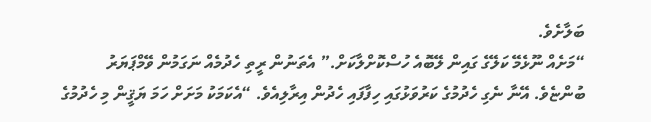ބަލާށެވެ.
“މަށެއް ނޫޅެމޭ ކަލޭގެ ގައިން ލޭބޮއެ ހުސްކޮށްލާކަށް.” އެތަނުން ރީތި ހެދުމެއް ނަގަމުން ވޭމްޕަޔަރު ބުންޏެވެ. އޭނާ ނެގި ހެދުމުގެ ކަރުވަޅުގައި ހިފާފައި ހެދުން އިރާލިއެވެ. “އެކަމަކު މަށަށް ހަމަ ޔަޤީން މި ހެދުމުގެ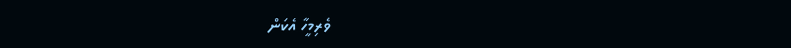ވެރިމީހާ އެކަން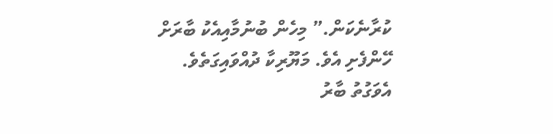ކުރާނެކަން.” މިހެން ބުނުމާއިއެކު ބާރަށް ހޭންފެށި އެވެ. މަޔޫރިކާ ދުއްވައިގަތެވެ. އެވަގުތު ބާރު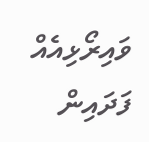ވައިރޯޅިއެއް ފަދައިން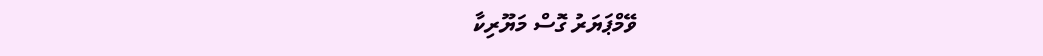ވޭމްޕަޔަރު ގޮސް މަޔޫރިކާ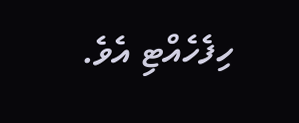ހިފެހެއްޓި އެވެ.